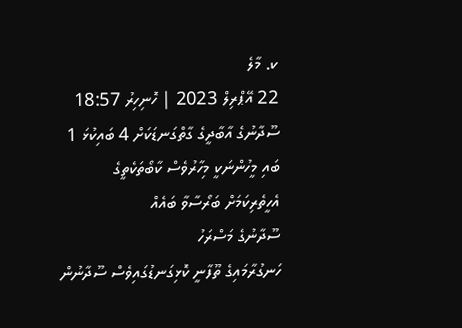ކ. މާލެ
22 އޭޕްރިލް 2023 | ހޮނިހިރު 18:57
ސޫދާނުގެ އާބާދީގެ ގާތްގަނޑަކަށް 4 ބައިކުޅަ 1 ބައި މީހުންނަކީ މިހާރުވެސް ކާބޯތަކެތީގެ އެހީތެރިކަމަށް ބަރޯސާވާ ބައެއް
ސޫދާނުގެ މަސްރަހު
ހަނގުރާމައިގެ ތޫފާނީ ކޮޅިގަނޑުގައިވެސް ސޫދާނުން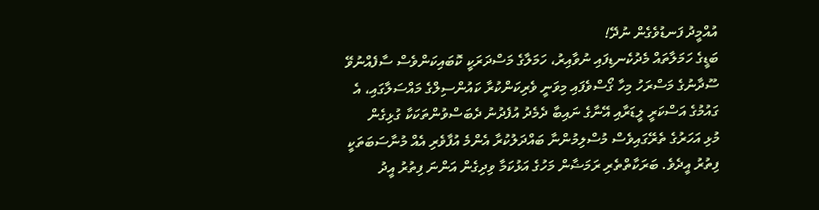އުއްމީދު ފަނޑުވެގެން ނުދޭ!
ބަޑީގެ ހަމަލާތައް މެދުކެނޑިފައި ނުވާއިރު، ހަމަލާގެ މަސްދަރަކީ ކޮބައިކަންވެސް ސާފެއްނުވޭ
ސޫދާނުގެ މަސްރަހު މިހާ ގޯސްވެފައި މިވަނީ ވެރިކަންކުރާ ކައުންސިލްގެ މައްސަލާގައި، އެ ގައުމުގެ އަސްކަރީ ލީޑަރާއި އޭނާގެ ނައިބާ ދެމެދު އުފެދުނު ދެބަސްވުންތަކަކާ ގުޅިގެން
މުޅި އަހަރުގެ ތެރޭގައިވެސް މުސްލިމުންނާ ބައްދަލުކުރާ އެންމެ އުފާވެރި އެއް މުނާސަބަތަކީ ފިތުރު އީދެވެ. ބަރަކާތްތެރި ރަމަޟާން މަހުގެ އަޅުކަމާ ވިދިގެން އަންނަ ފިތުރު އީދު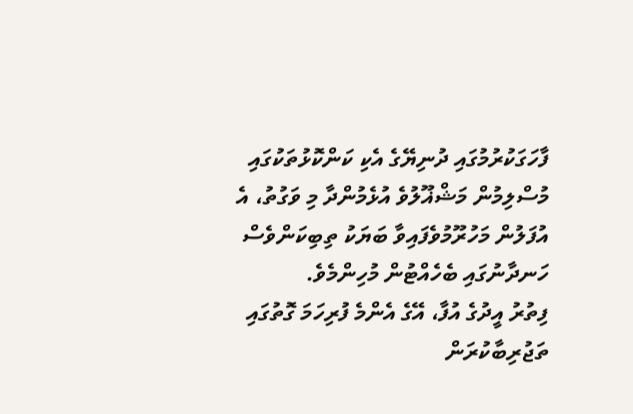ފާހަގަކުރުމުގައި ދުނިޔޭގެ އެކި ކަންކޮޅުތަކުގައި މުސްލިމުން މަޝްޣޫލުވެ އުޅެމުންދާ މި ވަގުތު، އެ އުފަލުން މަހުރޫމުވެފައިވާ ބަޔަކު ތިބިކަންވެސް ހަނދާނުގައި ބެހެއްޓުން މުހިންމެވެ.
ފިތުރު އީދުގެ އުފާ، އޭގެ އެންމެ ފުރިހަމަ ގޮތުގައި ތަޖުރިބާކުރަން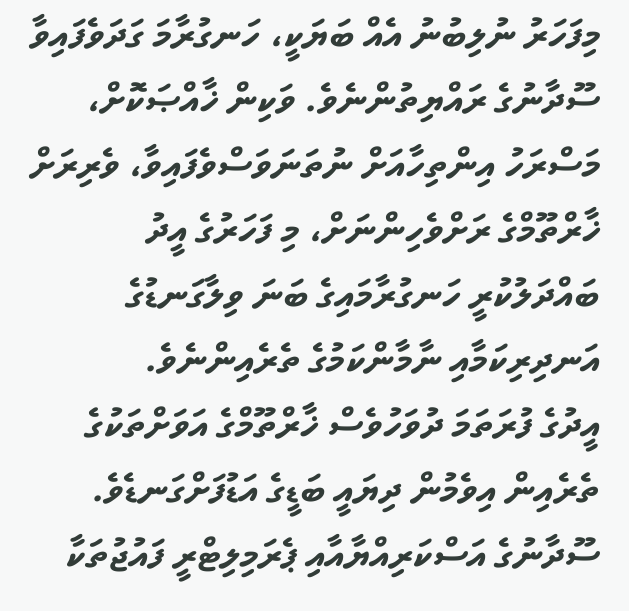މިފަހަރު ނުލިބުނު އެއް ބަޔަކީ، ހަނގުރާމަ ގަދަވެފައިވާ ސޫދާނުގެ ރައްޔިތުންނެވެ. ވަކިން ޚާއްޞަކޮށް، މަސްރަހު އިންތިހާއަށް ނުތަނަވަސްވެފައިވާ، ވެރިރަށް ޚާރްތޫމްގެ ރަށްވެހިންނަށް، މި ފަހަރުގެ އީދު ބައްދަލުކުރީ ހަނގުރާމައިގެ ބަނަ ވިލާގަނޑުގެ އަނދިރިކަމާއި ނާމާންކަމުގެ ތެރެއިންނެވެ.
އީދުގެ ފުރަތަމަ ދުވަހުވެސް ޚާރްތޫމްގެ އަވަށްތަކުގެ ތެރެއިން އިވެމުން ދިޔައީ ބަޑީގެ އަޑުފަށްގަނޑެވެ. ސޫދާނުގެ އަސްކަރިއްޔާއާއި ޕެރަމިލިޓްރީ ފައުޖުތަކާ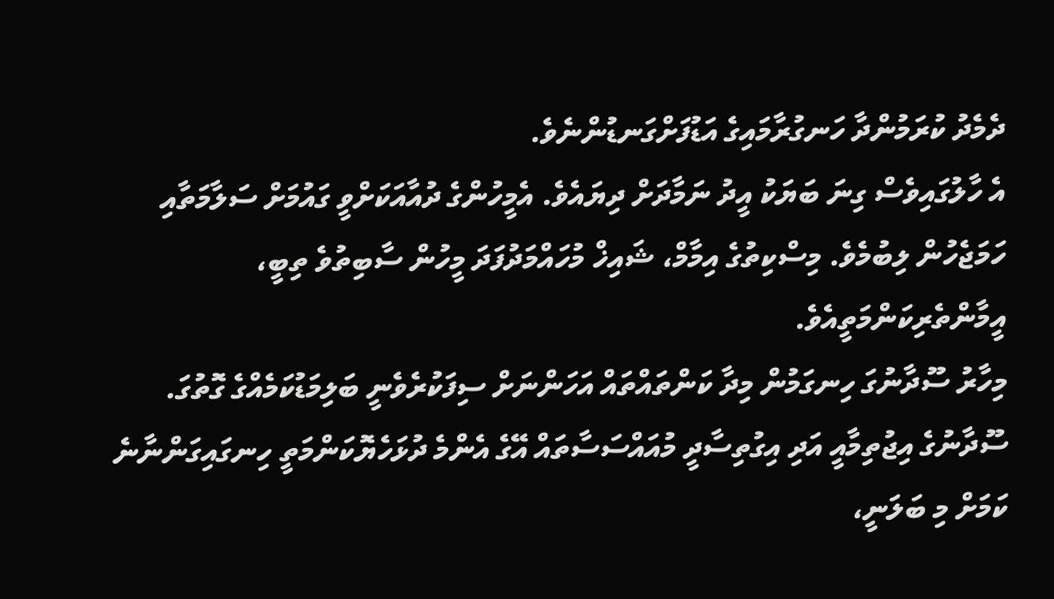ދެމެދު ކުރަމުންދާ ހަނގުރާމައިގެ އަޑުފަށްގަނޑުންނެވެ.
އެ ހާލުގައިވެސް ގިނަ ބަޔަކު އީދު ނަމާދަށް ދިޔައެވެ. އެމީހުންގެ ދުއާއަކަށްވީ ގައުމަށް ސަލާމަތާއި ހަމަޖެހުން ލިބުމެވެ. މިސްކިތުގެ އިމާމް، ޝައިޚް މުހައްމަދުފަދަ މީހުން ސާބިތުވެ ތިބީ، އީމާންތެރިކަންމަތީއެވެ.
މިހާރު ސޫދާނުގަ ހިނގަމުން މިދާ ކަންތައްތައް އަހަންނަށް ސިފަކުރެވެނީ ބަލިމަޑުކަމެއްގެ ގޮތުގަ. ސޫދާނުގެ އިޖުތިމާއީ އަދި އިގުތިސާދީ މުއައްސަސާތައް އޭގެ އެންމެ ދުޅަހެޔޮކަންމަތީ ހިނގައިގަންނާނެ ކަމަށް މި ބަލަނީ،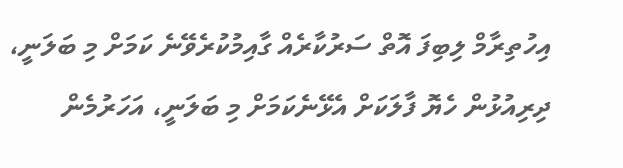އިހުތިރާމް ލިބިފަ އޮތް ސަރުކާރެއް ގާއިމުކުރެވޭނެ ކަމަށް މި ބަލަނީ، ދިރިއުޅުން ހެޔޮ ފާލަކަށް އެޅޭނެކަމަށް މި ބަލަނީ، އަހަރުމެން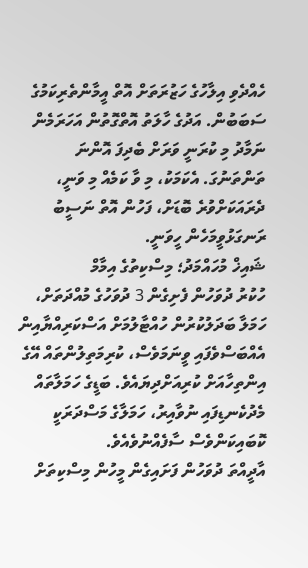ހެއްދެވި އިލާހުގެ ހަޒުރަތަށް އޮތް އީމާންތެރިކަމުގެ ސަބަބުން. އަދުގެ ހާލަތު އޮތްގޮތުން އަހަރަމެން ނަމާދު މި ކުރަނީ ވަރަށް ބެދިފަ އޮންނަ ތަންތަނުގަ. އެކަމަކު، މި ވާ ކަމެއް މި ވަނީ، ދެރައަކަށްވުރެ ބޮޑަށް، ފަހުން އޮތް ނަސީބު ރަނގަޅުވީމަހެން ހީވަނީ.
ޝައިޚް މުހައްމަދު؛ މިސްކިތުގެ އިމާމް
ހުކުރު ދުވަހުން ފެށިގެން 3 ދުވަހުގެ މުއްދަތަށް، ހަމަލާ ބަދަލުކުރުން ހުއްޓާލުމަށް އަސްކަރިއްޔާއިން އެއްބަސްވެފައި ވީނަމަވެސް، ކުރިމަތިލުންތައް އޭގެ އިންތިހާއަށް ކުރިއަށްދިޔައެވެ. ބަޑީގެ ހަމަލާތައް މެދުކެނޑިފައި ނުވާއިރު، ހަމަލާގެ މަސްދަރަކީ ކޮބައިކަންވެސް ސާފެއްނުވެއެވެ.
އާދީއްތަ ދުވަހުން ފަށައިގެން މީހުން މިސްކިތަށް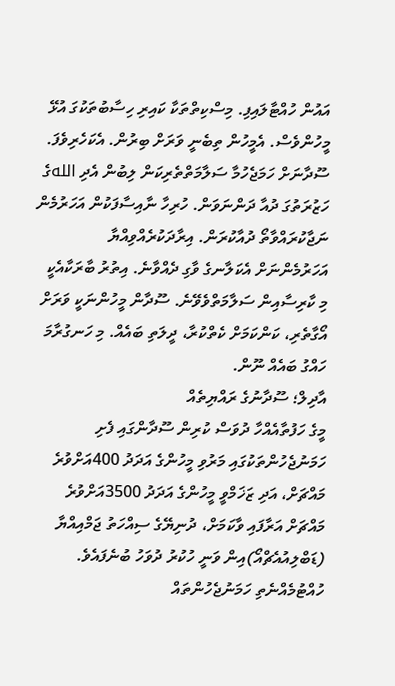އައުން ހުއްޓާލައިފި. މިސްކިތްތަކާ ކައިރި ހިސާބުތަކުގަ އުޅޭ މީހުންވެސް. އެމީހުން ތިބެނީ ވަރަށް ބިރުން. އެކަހެރިވެފަ. ސޫދާނަށް ހަމަޖެހުމާ ސަލާމަތްތެރިކަން ލިބުން އެދި اللهގެ ހަޒުރަތުގަ ދުއާ ދަންނަވަން. ހުރިހާ ނާއިސާފަކުން އަހަރުމެން ނަޖާކުރައްވާތޯ ދުއާކުރަން. އިރާދަކުރެއްވިއްޔާ އަހަރުމެންނަށް އެކަލާނގެ ވާގި ދެއްވާނެ. އިތުރު ބާރަކާއެކީ މި ކާރިސާއިން ސަލާމަތްވެވޭނެ. ސޫދާން މީހުންނަކީ ވަރަށް އޯގާތެރި، ކަންކަމަށް ކެތްކުރާ، ދީލަތި ބައެއް. މި ހަނގުރާމަ ހައްގު ބައެއް ނޫން.
އާދިލް؛ ސޫދާނުގެ ރައްޔިތެއް
މީގެ ހަފުތާއެއްހާ ދުވަސް ކުރިން ސޫދާންގައި ފެށި ހަމަނުޖެހުންތަކުގައި މަރުވި މީހުންގެ އަދަދު 400އަށްވުރެ މައްޗަށް، އަދި ޒަޚަމްވީ މީހުންގެ އަދަދު 3500އަށްވުރެ މައްޗަށް އަރާފައި ވާކަމަށް، ދުނިޔޭގެ ސިއްހަތު ޖަމްއިއްޔާ (ޑަބްލިއުއެޗްއޯ)އިން ވަނީ ހުކުރު ދުވަހު ބުނެފައެވެ. ހުއްޓުމެއްނެތި ހަމަނުޖެހުންތައް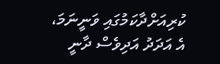ކުރިއަށްދާކަމުގައި ވަނީނަމަ، އެ އަދަދު އަދިވެސް ދާނީ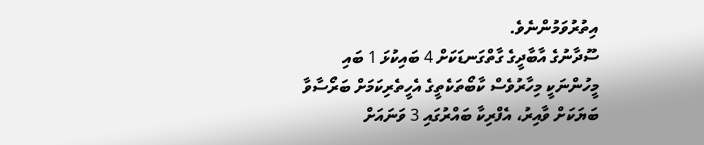އިތުރުވަމުންނެވެ.
ސޫދާނުގެ އާބާދީގެ ގާތްގަނޑަކަށް 4 ބައިކުޅަ 1 ބައި މީހުންނަކީ މިހާރުވެސް ކާބޯތަކެތީގެ އެހީތެރިކަމަށް ބަރޯސާވާ ބަޔަކަށް ވާއިރު، އެފްރިކާ ބައްރުގައި 3 ވަނައަށް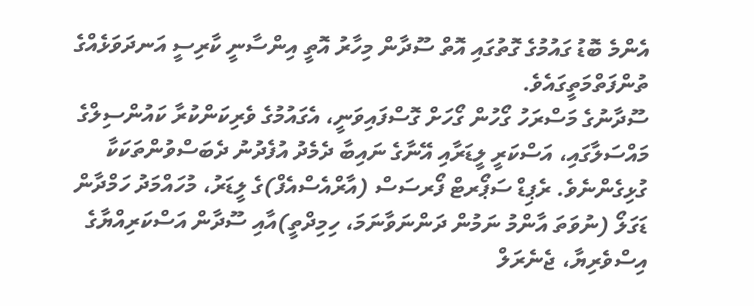އެންމެ ބޮޑު ގައުމުގެ ގޮތުގައި އޮތް ސޫދާން މިހާރު އޮތީ އިންސާނީ ކާރިސީ އަނދަވަޅެއްގެ ތުންފަތްމަތީގައެވެ.
ސޫދާނުގެ މަސްރަހު ގޯހުން ގޯހަށް ގޮސްފައިވަނީ، އެގައުމުގެ ވެރިކަންކުރާ ކައުންސިލްގެ މައްސަލާގައި، އަސްކަރީ ލީޑަރާއި އޭނާގެ ނައިބާ ދެމެދު އުފެދުނު ދެބަސްވުންތަކަކާ ގުޅިގެންނެވެ. ރެޕިޑް ސަޕޯރޓް ފޯރސަސް (އާރްއެސްއެފް)ގެ ލީޑަރު، މުހައްމަދު ހަމްދާން ޑަގަލޯ (ނުވަތަ އާންމު ނަމުން ދަންނަވާނަމަ، ހިމިދްތީ)އާއި ސޫދާން އަސްކަރިއްޔާގެ އިސްވެރިޔާ، ޖެނެރަލް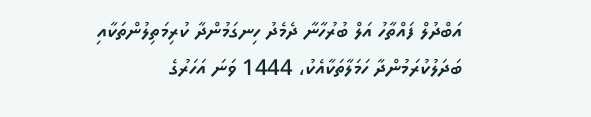އަބްދުލް ފައްތާހު އަލް ބުރުހާނާ ދެމެދު ހިނގަމުންދާ ކުރިމަތިލުންތަކާއި ބަދަލުކުރަމުންދާ ހަމަލާތަކާއެކު، 1444 ވަނަ އަހަރުގެ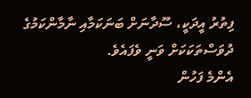ފިތުރު އީދަކީ، ސޫދާނަށް ބަނަކަމާއި ނާމާންކަމުގެ ދުވަސްތަކަކަށް ވަނީ ވެފައެވެ.
އެންމެ ފަހުން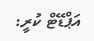އަޕްޑޭޓް ކުރީ: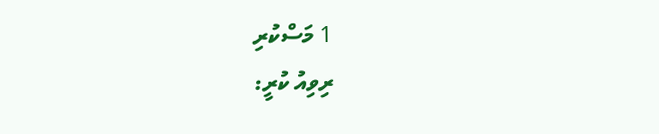1 މަސްކުރި
ރިވިއު ކުރީ: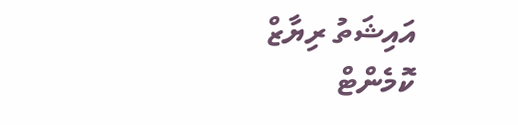އައިޝަތު ރިޔާޒް
ކޮމެންޓް